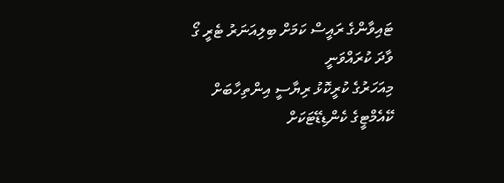ޓައިވާންގެ ރައީސް ކަމަށް ބިލިއަނަރު ޓެރީ ގޯ ވާދަ ކުރައްވަނީ
މިއަހަރުގެ ކުރީކޮޅު ރިޔާސީ އިންތިހާބަށް ކޭއެމްޓީގެ ކެންޑިޑޭޓަކަށް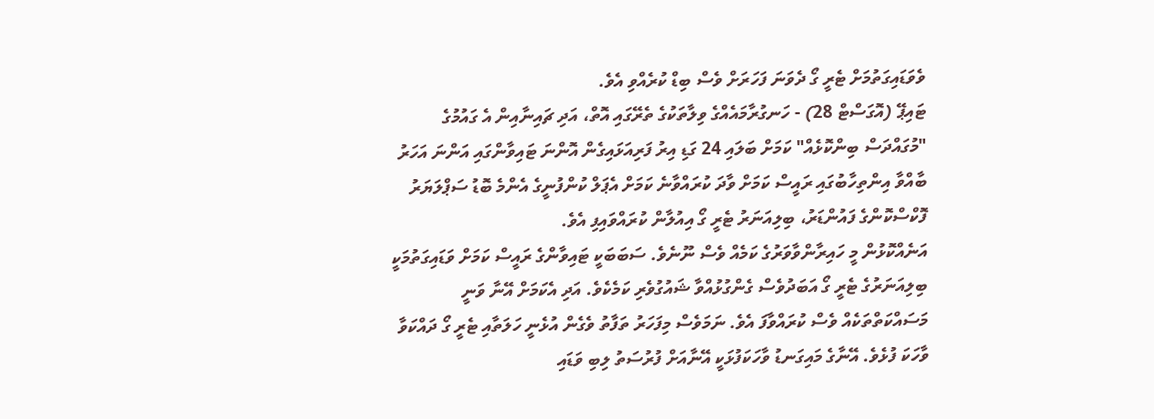ވެވަޑައިގަތުމަށް ޓެރީ ގޯ ދެވަނަ ފަހަރަށް ވެސް ބިޑް ކުރެއްވި އެވެ.
ޓައިޕޭ (އޮގަސްޓް 28) - ހަނގުރާމައެއްގެ ވިލާތަކުގެ ތެރޭގައި އޮތް، އަދި ޗައިނާއިން އެ ގައުމުގެ "މުގައްދަސް ބިންކޮޅެއް" ކަމަށް ބަލައި 24 ގަޑި އިރު ފަރިއަޅައިގެން އޮންނަ ޓައިވާންގައި އަންނަ އަހަރު ބާއްވާ އިންތިހާބުގައި ރައީސް ކަމަށް ވާދަ ކުރައްވާނެ ކަމަށް އެޕަލް ކުންފުނީގެ އެންމެ ބޮޑު ސަޕްލަޔަރު ފޮކްސްކޮންގެ ފައުންޑަރު، ބިލިއަނަރު ޓެރީ ގޯ އިއުލާން ކުރައްވައިފި އެވެ.
އަނެއްކޮޅުން މީ ހައިރާންވާވަރުގެ ކަމެއް ވެސް ނޫނެވެ. ސަބަބަކީ ޓައިވާންގެ ރައީސް ކަމަށް ވަޑައިގަތުމަކީ ބިލިއަނަރުގެ ޓެރީ ގޯ އަބަދުވެސް ގެންގުޅުއްވާ ޝައުގުވެރި ކަމެކެވެ. އަދި އެކަމަށް އޭނާ ވަނީ މަސައްކަތްތަކެއް ވެސް ކުރައްވާފަ އެވެ. ނަމަވެސް މިފަހަރު ތަފާތު ވެގެން އުޅެނީ ހަލަތާއި ޓެރީ ގޯ ދައްކަވާ ވާހަކަ ފުޅެވެ. އޭނާގެ މައިގަނޑު ވާހަކަފުޅަކީ އޭނާއަށް ފުރުސަތު ލިބި ވަޑައި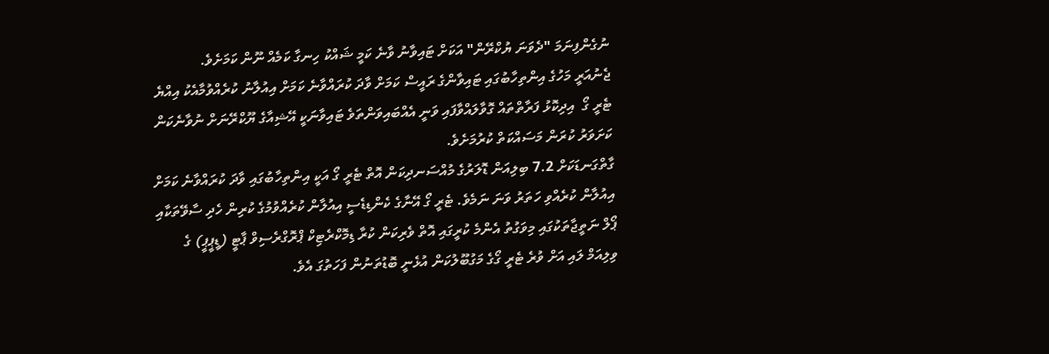ނުގެންފިނަމަ "ދެވަނަ ޔުކްރޭން" އަކަށް ޓައިވާނު ވާނެ ކަމީ ޝައްކު ހިނގާ ކަމެއް ނޫން ކަމަށެވެ.
ޖެނުއަރީ މަހުގެ އިންތިހާބުގައި ޓައިވާންގެ ރައީސް ކަމަށް ވާދަ ކުރައްވާނެ ކަމަށް އިއުލާނު ކުރެއްވުމާއެކު އިއްޔެ ޓެރީ ގޯ  އިދިކޮޅު ފަރާތްތައް ގޮވާލައްވާފައި ވަނީ އެއްބައިވަންތަވެ ޓައިވާނަކީ އޭޝިއާގެ ޔޫކްރޭނަށް ނުވާނެކަން ކަށަވަރު ކުރަން މަސައްކަތް ކުރުމަށެވެ.
ގާތްގަނޑަކަށް 7.2 ބިލިއަން ޑޮލަރުގެ މުއްސަނދިކަން އޮތް ޓެރީ ގޯ އަކީ އިންތިހާބުގައި ވާދަ ކުރައްވާނެ ކަމަށް އިއުލާން ކުރެއްވި ހަތަރު ވަނަ ނަމެވެ. ޓެރީ ގޯ އޭނާގެ ކެންޑިޑެސީ އިއުލާން ކުރެއްވުމުގެ ކުރިން ހެދި ސާވޭތަކާއި ޕޯލް ނަތީޖާތަކުގައި މިވަގުތު އެންމެ ކުރީގައި އޮތް ވެރިކަން ކުރާ ޑިމޮކްރެޓިކް ޕްރޮގްރެސިވް ޕާޓީ (ޑީޕީޕީ) ގެ ވިލިއަމް ލައި އަށް ވުރެ ޓެރީ ގޯގެ މަގުބޫލުކަން އުޅެނީ ބޮޑުތަނުން ފަހަތުގަ އެވެ.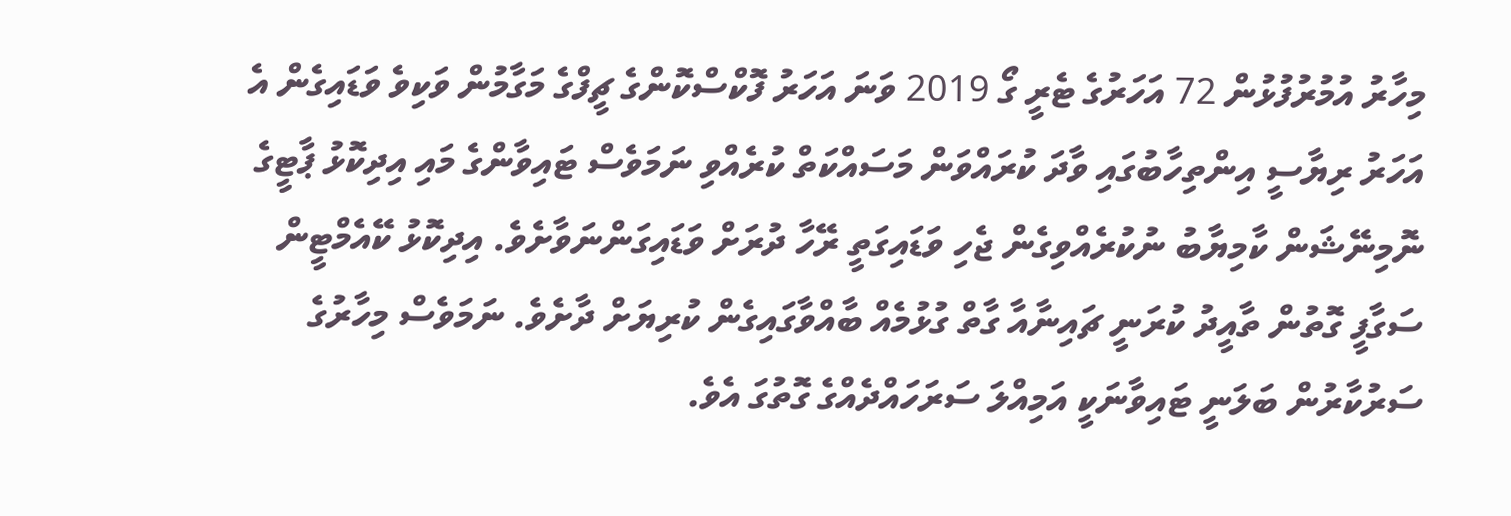މިހާރު އުމުރުފުޅުން 72 އަހަރުގެ ޓެރީ ގޯ 2019 ވަނަ އަހަރު ފޮކްސްކޮންގެ ޗީފްގެ މަގާމުން ވަކިވެ ވަޑައިގެން އެ އަހަރު ރިޔާސީ އިންތިހާބުގައި ވާދަ ކުރައްވަން މަސައްކަތް ކުރެއްވި ނަމަވެސް ޓައިވާންގެ މައި އިދިކޮޅު ޕާޓީގެ ނޮމިނޭޝަން ކާމިޔާބު ނުކުރެއްވިގެން ޖެހި ވަޑައިގަތީ ރޭހާ ދުރަށް ވަޑައިގަންނަވާށެވެ. އިދިކޮޅު ކޭއެމްޓީން ސަގާފީ ގޮތުން ތާއީދު ކުރަނީ ޗައިނާއާ ގާތް ގުޅުމެއް ބާއްވާގައިގެން ކުރިޔަށް ދާށެވެ. ނަމަވެސް މިހާރުގެ ސަރުކާރުން ބަލަނީ ޓައިވާނަކީ އަމިއްލަ ސަރަހައްދެއްގެ ގޮތުގަ އެވެ.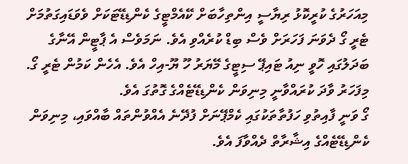މިއަހަރުގެ ކުރީކޮޅު ރިޔާސީ އިންތިހާބަށް ކޭއެމްޓީގެ ކެންޑިޑޭޓަކަށް ވެވަޑައިގަތުމަށް ޓެރީ ގޯ ދެވަނަ ފަހަރަށް ވެސް ބިޑް ކުރެއްވި އެވެ. ނަމަވެސް އެ ޕާޓީން އޭނާގެ ބަދަލުގައި ހޮވީ ނިއު ޓައިޕޭ ސިޓީގެ މޭޔަރު ހޫ ޔޫ-އިހް އެވެ. އެހެން ކަމުން ޓެރީ ގޯ. މިފަހަރު ވާދަ ކުރައްވާނީ މިނިވަން ކެންޑިޑޭޓެއްގެ ގޮތުގަ އެވެ.
ގޯ ވަނީ ފާއިތުވި ހަފުތާތަކުގައި ކެމްޕޭނަށް ފުދޭނެ އެއްވުންތައް ބާއްވައި، މިނިވަން ކެންޑިޑޭޓެއްގެ އިޝާރާތް ދެއްވާފަ އެވެ.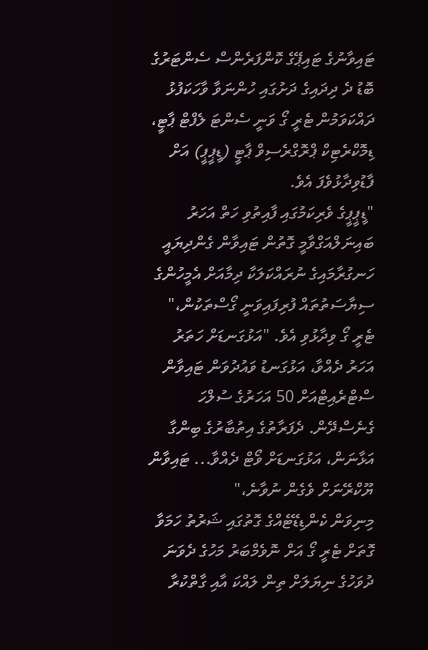ޓައިވާނުގެ ޓައިޕޭގެ ކޮންފަރެންސް ސެންޓަރުގެ ބޮޑު ދެ ދިދައިގެ ދަށުގައި ހުންނަވާ ވާހަކަފުޅު ދައްކަވަމުން ޓެރީ ގޯ ވަނީ ސެންޓަ ލެފްޓް ޕާޓީ، ޑިމޮކްރެޓިކް ޕްރޮގްރެސިވް ޕާޓީ (ޑީޕީޕީ) އަށް ފާޑުވިދާޅުވެފަ އެވެ.
"ޑީޕީޕީގެ ވެރިކަމުގައި ފާއިތުވި ހަތް އަހަރު ބައިނަލްއަގްވާމީ ގޮތުން ޓައިވާން ގެންދިޔައީ ހަނގުރާމައިގެ ނުރައްކަލަކާ ދިމާއަށް އެމީހުންގެ ސިޔާސަތުތައް ފުރިފައިވަނީ ގޯސްތަކުން،" ޓެރީ ގޯ ވިދާޅުވި އެވެ. "އަޅުގަނޑަށް ހަތަރު އަހަރު ދެއްވާ، އަޅުގަނޑު ވައުދުވަން ޓައިވާން ސްޓްރެއިޓްއަށް 50 އަހަރުގެ ސުލްހަ ގެނެސްދޭން. ދެފަރާތުގެ އިތުބާރުގެ ބިންގާ އަޅާނަން، އަޅުގަނޑަށް ވޯޓް ދެއްވާ... ޓައިވާން ޔޫކްރޭނަށް ވެގެން ނުވާނެ،"
މިނިވަން ކެންޑިޑޭޓެއްގެ ގޮތުގައި ޝަރުތު ހަމަވާ ގޮތަށް ޓެރީ ގޯ އަށް ނޮވެމްބަރު މަހުގެ ދެވަނަ ދުވަހުގެ ނިޔަލަށް ތިން ލައްކަ އާއި ގާތްކުރާ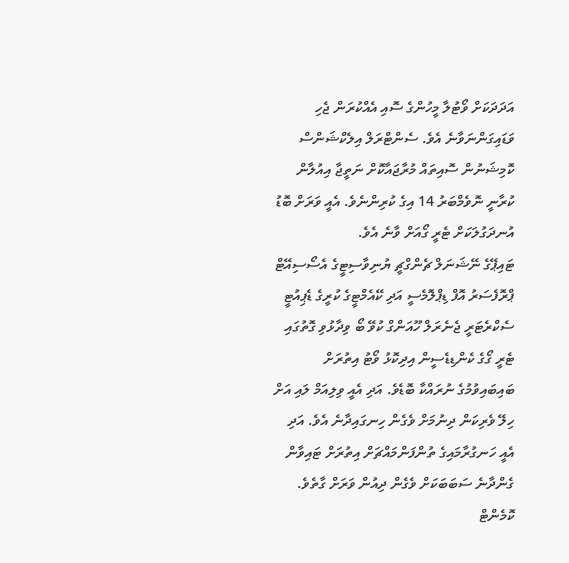އަދަދަކަށް ވޯޓުލާ މީހުންގެ ސޮއި އެއްކުރަން ޖެހި ވަޑައިގަންނަވާނެ އެވެ. ސެންޓްރަލް އިލެކްޝަންސް ކޮމިޝަނުން ސޮއިތައް މުރާޖައާކޮށް ނަތީޖާ އިއުލާން ކުރާނީ ނޮވެމްބަރު 14 އިގެ ކުރިންނެވެ. އެއީ ވަރަށް ބޮޑު އުނދަގުލަކަށް ޓެރީ ގޯއަށް ވާނެ އެވެ.
ޓައިޕޭގެ ނޭޝަނަލް ޗެންގްޗީ ޔުނިވާސިޓީގެ އެސޯސިއޭޓް ޕްރޮފެސަރު އޮފް ޑިޕްލޮމެސީ އަދި ކޭއެމްޓީގެ ކުރީގެ ޑެޕިއުޓީ ސެކްރެޓަރީ ޖެނެރަލް ހޫއަންގް ކުވޭ ބޯ ވިދާޅުވި ގޮތުގައި ޓެރީ ގޯގެ ކެންޑިޑެސީން އިދިކޮޅު ވޯޓު އިތުރަށް ބައިބައިވުމުގެ ނުރައްކާ ބޮޑެވެ. އަދި އެއީ ވިލިއަމް ލައި އަށް ހިލޭ ވެރިކަން ދިނުމަށް ވެގެން ހިނގައިދާނެ އެވެ. އަދި އެއީ ހަނގުރާމައިގެ ތުންފަންމައްޗަށް އިތުރަށް ޓައިވާން ގެންދާނެ ސަބަބަކަށް ވެގެން ދިއުން ވަރަށް ގާތެވެ.
ކޮމެންޓް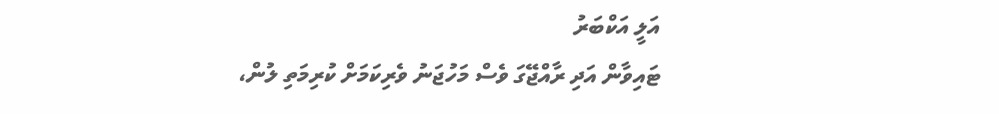އަލީ އަކްބަރު
ޓައިވާން އަދި ރާއްޖޭގަ ވެސް މަހުޖަނު ވެރިކަމަށް ކުރިމަތި ލުން،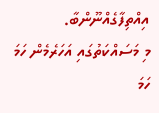އިއްތިފާގެއްނޫންބާ.
މި މަސައްކަތުގައި އަހަރެމެން ހަމަ ހަމަ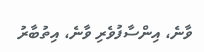ވާނެ، އިންސާފުވެރި ވާނެ، އިތުބާރު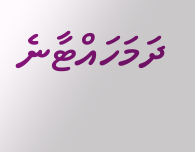ދަމަހައްޓާނެ